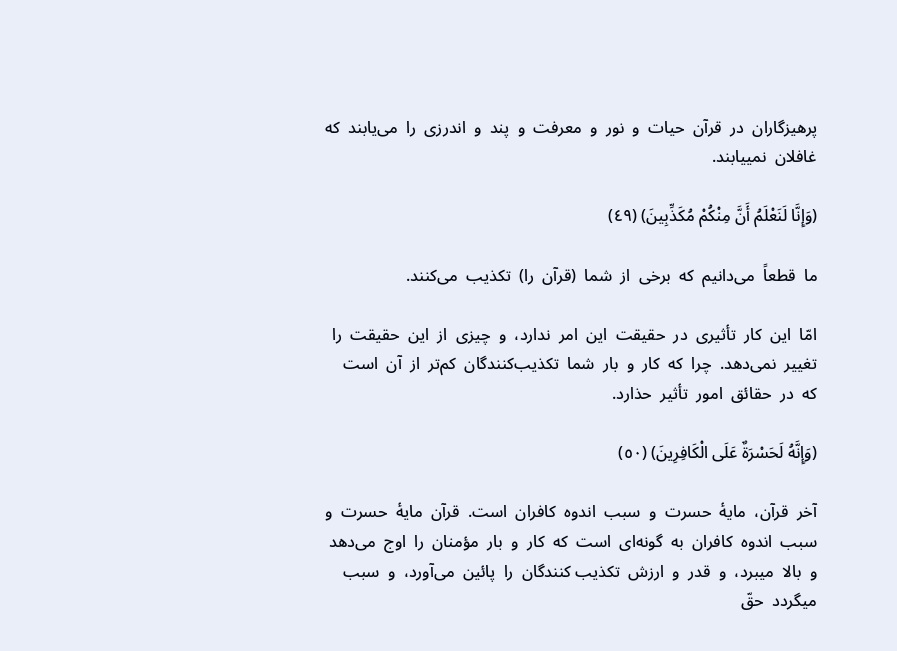پرهیزگاران  در  قرآن  حیات  و  نور  و  معرفت  و  پند  و  اندرزی  را  می‌یابند  که  غافلان  نمییابند.

(وَإِنَّا لَنَعْلَمُ أَنَّ مِنْكُمْ مُكَذِّبِينَ) (٤٩)

ما  قطعاً  می‌دانیم  که  برخی  از  شما  (قرآن  را)  تکذیب  می‌کنند.

امّا  این‌  کار  تأثیری  در  حقیقت  این  امر  ندارد،  و  چیزی  از  این  حقیقت  را  تغییر  نمی‌دهد.  چرا  که‌  کار  و  بار  شما  تکذیب‌کنندگان‌  کم‌تر  از  آن  است  که  در  حقائق  امور  تأثیر  حذارد.

(وَإِنَّهُ لَحَسْرَةٌ عَلَى الْكَافِرِينَ) (٥٠)

آخر  قرآن‌،  مایۀ  حسرت  و  سبب  اندوه  کافران  است‌.  قرآن  مایۀ  حسرت  و  سبب  اندوه‌  کافران  به‌  گونه‌ای  است  که  ‌کار  و  بار  مؤمنان  را  اوج  می‌دهد  و  بالا  میبرد،  و  قدر  و  ارزش  تکذ‌یب‌ کنندگان  را  پائین  می‌آورد،  و  سبب  میگردد  حقّ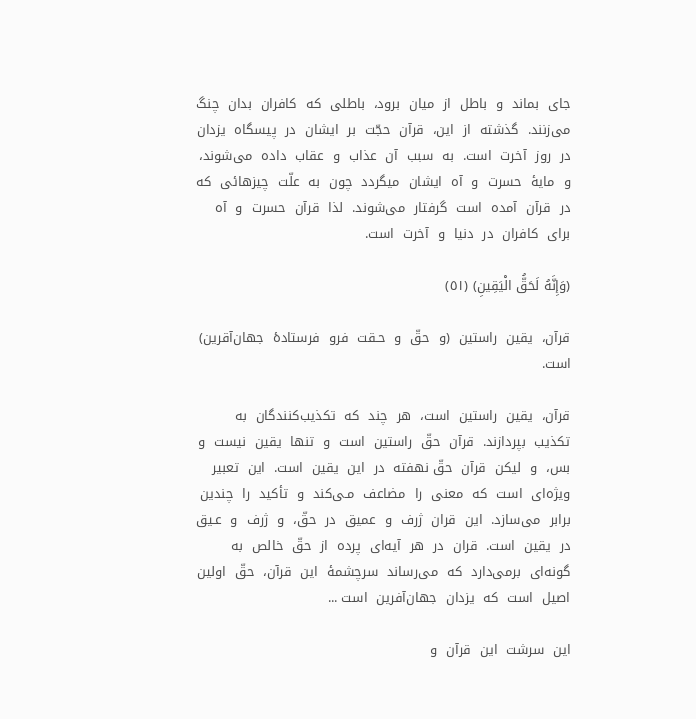جای  بماند  و  باطل  از  میان  برود،  باطلی  که‌  کافران  بدان  چنگ  می‌زنند.  گذشته  از  این‌،  قرآن  حجّت  بر  ایشان  در  پیسگاه  یزدان  در  روز  آخرت  است‌.  به  سبب  آن  عذاب  و  عقاب  داده  می‌شوند،  و  مایۀ  حسرت  و  آه  ایشان  میگردد  چو‌ن  به  علّت  چیزهائی  ‌که  در  قرآن  آمده  است‌  گرفتار  می‌شوند.  لذا  قرآن  حسرت  و  آه  برای‌  کافران  در  دنیا  و  آخرت  است‌.

(وَإِنَّهُ لَحَقُّ الْيَقِينِ) (٥١)

قرآن‌،  یقین  راستین  (و  حقّ  و  حـقت  فرو  فرستادۀ  جهان‌آقرین‌)  است‌.

قرآن‌،  یقین  را‌ستین  است‌،  هر  چند  که  تکذیب‌کنندگان  به  تکذیب  بپردازند.  قرآن  حقّ  راستین  است  و  تنها  یقین  نیست  و  بس،  و  لیکن  قرآن  حقّ ‌نهفته  در  این  یقین  است‌.  این  تعبیر  ویژه‌ای  است‌  که  معنی  را  مضاعف  مـی‌کند  و  تأکید  را  چندین  برابر  می‌سازد.  این  قران  ژرف  و  عمیق  در  حق‌ّ،  و  ژرف  و  عـیق  د‌ر  یقین  است‌.  قران  در  هر  آیه‌ای  پرده  از  حقّ  خالص  به گونه‌ای  برمی‌دارد  که  می‌رساند  سرچشمۀ  این  قرآن‌،  حقّ  اولین  اصیل  است‌  که  یزدان  جهان‌آفرین  است ...

این  سرشت  این  قرآن  و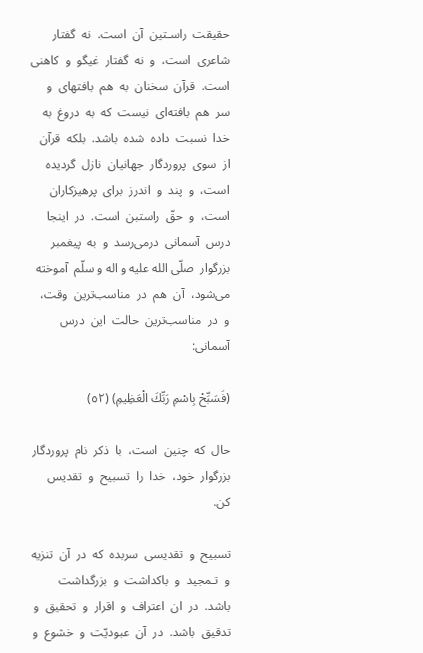حقیقت  راسـتین  آن  است‌.  نه  گفتار  شاعری  است‌،  و  نه  ‌گفتار  غیگو  و  کاهنی  است‌.  قرآن  سخنان  به  هم  بافتهای  و  سر  هم  بافته‌ای  نیست  ‌که  به  دروغ  به  خدا  نسبت  داده  شده  باشد.  بلکه  قرآن  از  سوی  پروردگار  جهانیان  نازل‌  گردیده  است‌،  و  پند  و  اندرز  برای  پرهیزکاران  است‌،  و  حقّ  راستبن  است‌.  در  اینجا  درس  آسمانی  درمی‌رسد  و  به  پیغمبر  بزرگو‌ار  صلّی الله علیه و اله و سلّم  ‌آموخته  می‌شود،  آن  هم  در  مناسب‌ترین  وقت‌،  و  در  مناسب‌ترین  حالت  این  درس  آسمانی‌:

(فَسَبِّحْ بِاسْمِ رَبِّكَ الْعَظِيمِ) (٥٢)

حال  که  چنین  است‌،  با  ذکر  نام  پروردگار  بزرگوار  خود،  خدا  را  تسبیح  و  تقدیس  کن‌.

تسبیح  و  تقدیسی  سربده  ‌که  در  آن  تنزیه  و  تـمجید  و  باکداشت  و  بزرگداشت  باشد.  در  ان  اعتراف  و  اقرار  و  تحقیق  و  تدقیق  باشد.  در  آن  عبودیّت  و  خشوع  و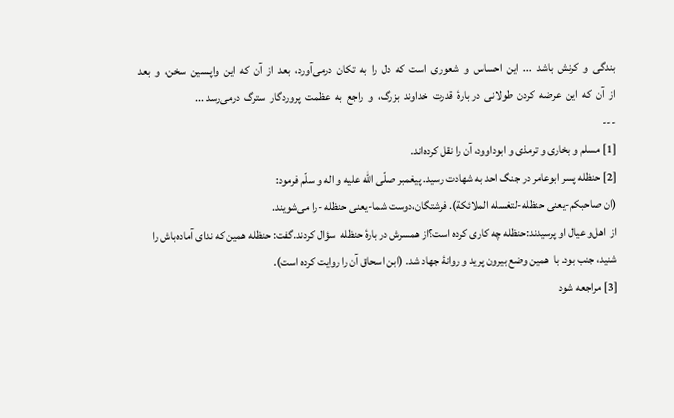بندگی  و  کرنش  باشد  ...  این  احساس  و  شعو‌ری  است‌  که  دل  را  به  تکان  درمی‌آورد،  بعد  از  آن  ‌که  این  واپـسین  سخن‌،  و  بعد  از  آن  که  این  عرضه  ‌کردن  طولانی  در بارۀ  قدرت  خداوند  بزرگ،  و  راجع  به  عظمت  پروردگار  سترگ  درمی‌رسد ...
---
[1] مسلم ‌و بخاری و ترمذی ‌و ابوداوود، آن را نقل‌ کرده‌اند.
[2] حنظله پسر ابوعامر در جنگ ‌احد به شهادت رسید. پیغمبر صلّی الله علیه و اله و سلّم فرمود:
(ان صاحبکم-یعنی حنظله-لتغسله الملائکة). فرشتگان،دوست شما-یعنی حنظله -را می‌شویند.
از  اهل‌و عیال ‌او پرسیدند:حنظله چه‌ کاری ‌کرده است‌؟‌از همسرش در بارۀ حنظله  سؤال ‌کردند.گفت‌: حنظله همین ‌که ندای آماده‌باش‌ را شنید، جنب بود. با  همین‌ وضع بیرون پرید و روانۀ جهاد شد. (ابن اسحاق ‌آن را روایت کرده است‌).
[3] مراجعه شود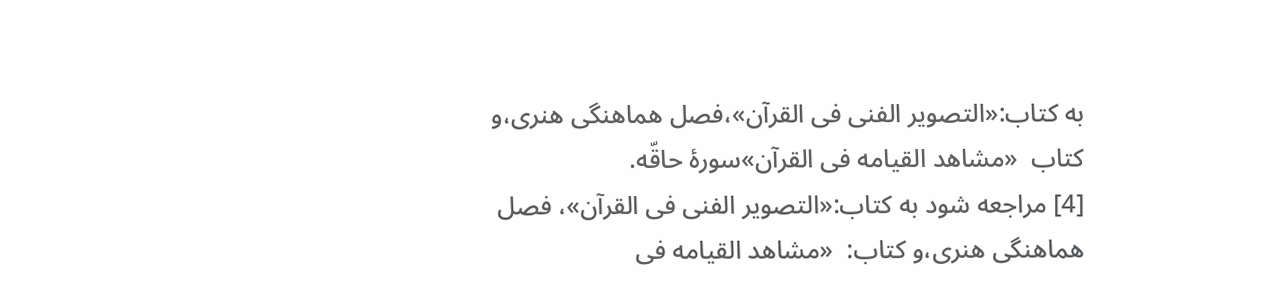به ‌کتاب‌:«التصویر الفنی ‌فی القرآن‌»،فصل هماهنگی هنری‌،‌و کتاب  «مشاهد القیامه ‌فی القرآن‌»سورۀ حاقّه‌.
[4] مراجعه ‌شود به ‌کتاب:«التصویر الفنی فی القرآن‌»، فصل هماهنگی هنری‌،‌و کتاب‌:  «مشاهد القیامه ‌فی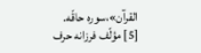القرآن‌»،سوره حاقّه‌.
[5] مؤلّف فرزانه حرف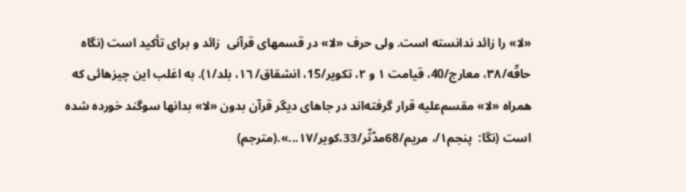«لا» را زائد ندانسته است‌. ولی‌ حرف‌ «لا» در قسمهای قرآنی  زائد و برای تأکید است (نگاه حاقّه/٣٨، معارج/40، قیامت ١ و ٢، تکویر/15، انشقاق/ ١٦، بلد/١). به اغلب این چیزهائی که همراه ‌«لا» مقسم‌علیه قرار گرفته‌اند در جاهای دیگر قرآن بدون «لا» بدانها سوگند خورده شده است (نگا:  پنجم‌١/، مریم‌/68مدّثّر/33،کویر/١٧...».(مترجم‌)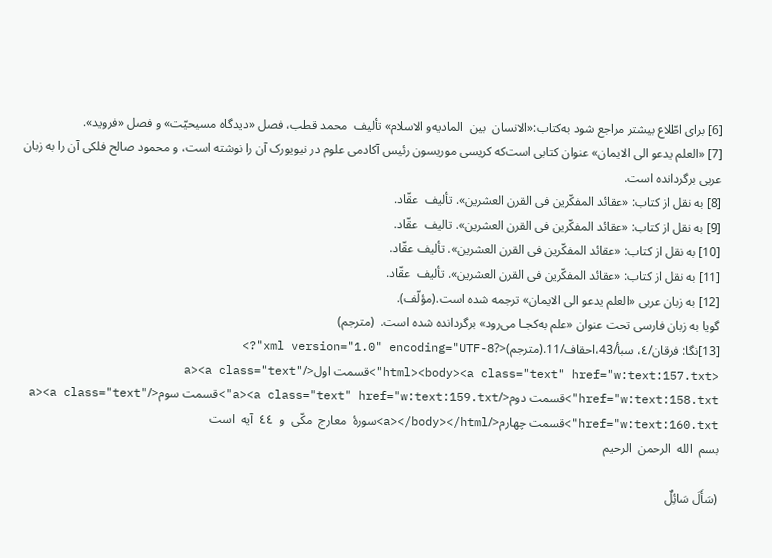[6] برای ‌اطّلاع بیشتر مراجع ‌شود به‌کتاب:«الانسان  بین  المادیه‌و الاسلام‌» تألیف  محمد قطب‌، فصل «دیدگاه مسیحیّت‌» و فصل «فروید».
[7] «العلم یدعو الی الایمان‌» عنوان‌ کتابی است‌که کریسی موریسون رئیس آکادمی علوم در نیویورک آن را نوشته است، و محمود صالح فلکی آن را به زبان عربی برگردانده است.
[8] به نقل از کتاب‌: «عقائد المفکّرین فی القرن العشرین». تألیف  عقّاد.
[9] به نقل از کتاب‌: «عقائد المفکّرین‌ فی القرن العشرین‌». تالیف  عقّاد.
[10] به نقل از کتاب‌: «عقائد المفکّرین فی القرن العشرین‌». تألیف عقّاد.
[11] به نقل از کتاب‌: «عقائد المفکّرین ‌فی القرن العشرین‌». تألیف  عقّاد.
[12] به زبان عربی «العلم یدعو الی الایمان‌» ترجمه شده است‌.(مؤلّف‌).
گویا به زبان فارسی تحت عنوان «علم به‌کجـا می‌رود» برگردانده شده است‌.  (مترجم‌)
[13]نگا: فرقان‌/٤، سبأ/43،احقاف‌/11.(مترجم)<?xml version="1.0" encoding="UTF-8"?>
<html><body><a class="text" href="w:text:157.txt">قسمت اول</a><a class="text" href="w:text:158.txt">قسمت دوم</a><a class="text" href="w:text:159.txt">قسمت سوم</a><a class="text" href="w:text:160.txt">قسمت چهارم</a></body></html>سورۀ  معار‌ج  مکّی  و  ٤٤  آیه  است
بسم  الله  الرحمن  الرحيم

(سَأَلَ سَائِلٌ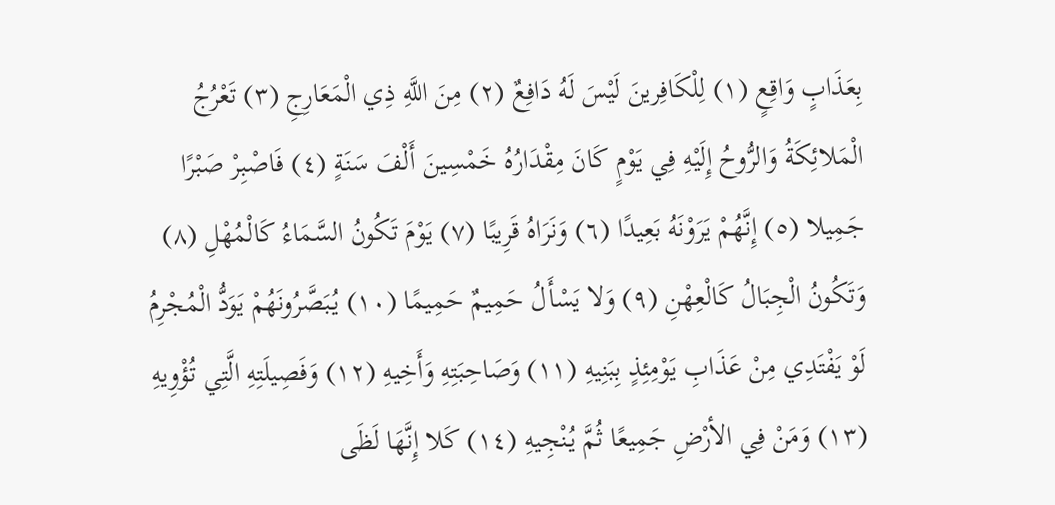بِعَذَابٍ وَاقِعٍ (١) لِلْكَافِرينَ لَيْسَ لَهُ دَافِعٌ (٢) مِنَ اللَّهِ ذِي الْمَعَارِجِ (٣) تَعْرُجُ الْمَلائِكَةُ وَالرُّوحُ إِلَيْهِ فِي يَوْمٍ كَانَ مِقْدَارُهُ خَمْسِينَ أَلْفَ سَنَةٍ (٤) فَاصْبِرْ صَبْرًا جَمِيلا (٥) إِنَّهُمْ يَرَوْنَهُ بَعِيدًا (٦) وَنَرَاهُ قَرِيبًا (٧) يَوْمَ تَكُونُ السَّمَاءُ كَالْمُهْلِ (٨) وَتَكُونُ الْجِبَالُ كَالْعِهْنِ (٩) وَلا يَسْأَلُ حَمِيمٌ حَمِيمًا (١٠) يُبَصَّرُونَهُمْ يَوَدُّ الْمُجْرِمُ لَوْ يَفْتَدِي مِنْ عَذَابِ يَوْمِئِذٍ بِبَنِيهِ (١١) وَصَاحِبَتِهِ وَأَخِيهِ (١٢) وَفَصِيلَتِهِ الَّتِي تُؤْوِيهِ (١٣) وَمَنْ فِي الأرْضِ جَمِيعًا ثُمَّ يُنْجِيهِ (١٤) كَلا إِنَّهَا لَظَى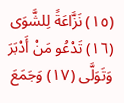(١٥) نَزَّاعَةً لِلشَّوَى (١٦) تَدْعُو مَنْ أَدْبَرَ وَتَوَلَّى (١٧) وَجَمَعَ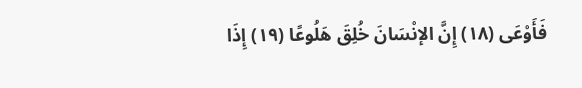فَأَوْعَى (١٨) إِنَّ الإنْسَانَ خُلِقَ هَلُوعًا (١٩) إِذَا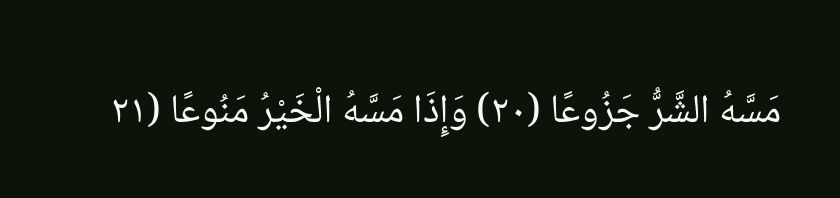مَسَّهُ الشَّرُّ جَزُوعًا (٢٠) وَإِذَا مَسَّهُ الْخَيْرُ مَنُوعًا (٢١